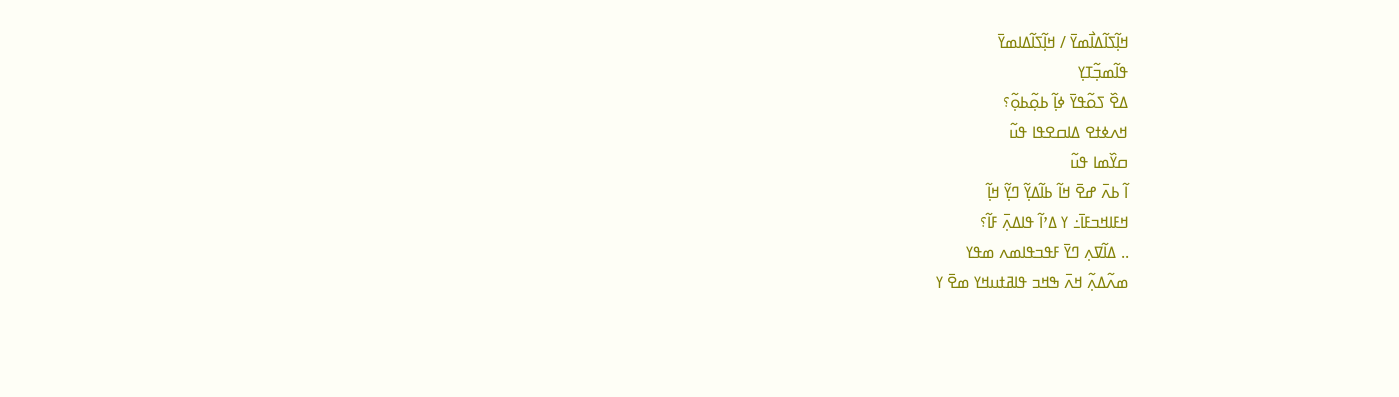ߞߊ߲߬ߖߊ߬ߡߊ߯ߘߌ߫ / ߞߊ߲߬ߖߊ߬ߡߊߘߌ߫
ߟߊ߬ߘߏ߲߬ߠߌ߲
ߡߐ߰ ߖߋ߬ߟߌ߫ ߦߊ߲߬ ߕߋ߲߬ߕߋ߲߬؟
ߞߍߦߙߐ ߡߊߛߐߟߊ ߟߎ߬
ߛߌ߰ߘߊ ߟߎ߬
ߊ߬ ߕߍ߫ ߝߐ߫ ߞߊ߬ ߕߊ߬ߡߌ߲߬ ߣߌ߲߬ ߞߊ߲߬
ߞߓߊߞߏߓߊ߫߸ ߌ ߡߴߊ߬ ߟߊߡߍ߲߫ ߓߊ߬؟
.. ߡߊ߬ߜߍ߲ ߣߌ߫ ߓߟߏߟߊߘߍ ߘߟߌ
ߘߍ߬ߡߍ߲߬ ߞߍ߫ ߒߞߏ ߟߊߥߙߎߞߌ ߘߐ߫ ߌ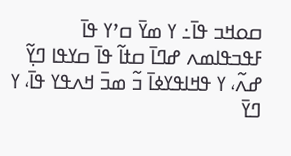ߛߋߞߏ ߟߊ߫߸ ߌ ߘߌ߫ ߛߴߌ ߟߊ߫ ߓߟߏߟߊߘߍ ߝߣߊ߫ ߛߙߊ߬ ߟߊ߫ ߛߌߟߊ ߣߌ߲߬ ߝߍ߬، ߌ ߟߞߊߟߌߦߊ߫ ߏ߬ ߘߏ߫ ߞߍߟߌ ߟߊ߫، ߌ ߣߌ߫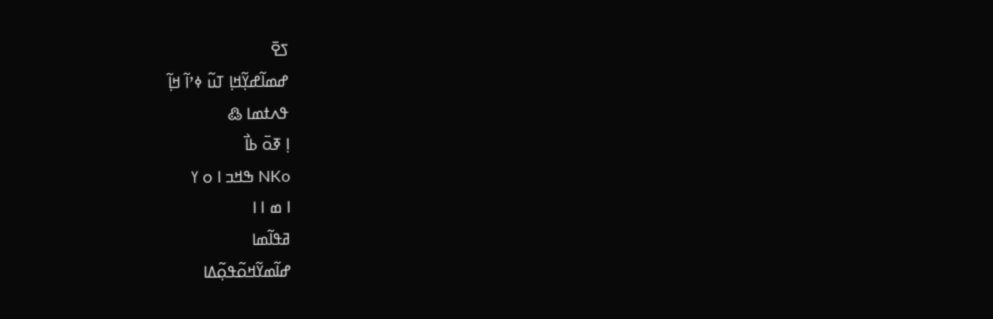ߖߐ߫
ߝߘߊ߬ߝߌ߲߬ߞߊ߲ ߠߎ߬ ߦߴߊ߬ ߞߊ߲߬
ߟߍߙߘߊ ߷
ߊ߲ ߧߋ߫ ߕߊ߯
NKo ߒߞߏ ߊ ߋ ߌ
ߊ ߘ ߊ ߊ
ߥߟߊ߬ߘߊ
ߝߊ߬ߘߌ߬ߞߋ߬ߟߋ߲߬ߡߊ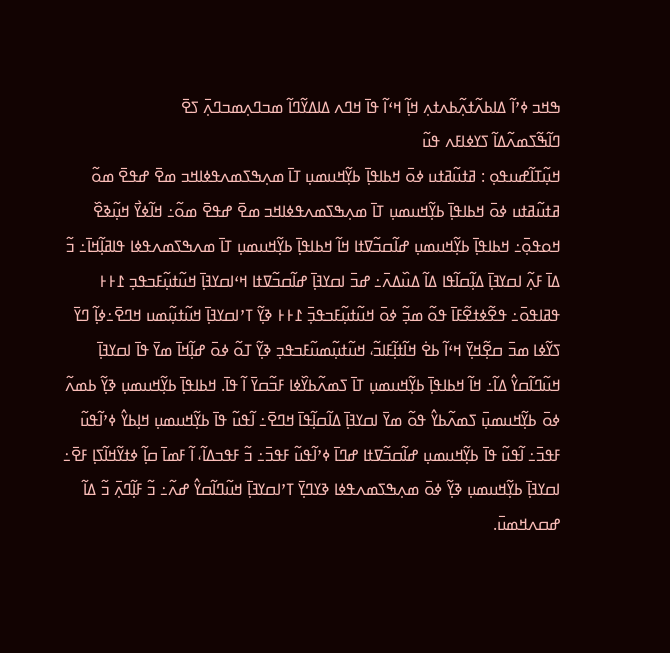ߒߞߏ ߦߴߊ߬ ߡߊߕߍ߬ߙߍ߲߬ߕߍߙߍ߲ ߞߊ߲߬ ߞߵߊ߬ ߟߊ߫ ߞߣߍ ߡߊߡߌ߬ߣߊ߬ ߘߏߣߍ߲ߘߏߣߍ߲߫ ߖߐ߫
ߣߊ߬ߒ߬ߖߘߍ߬ߡߊ߬ ߖߌߦߊߓߍ ߟߎ߬
ߞߎ߲߬ߠߊ߬ߝߎߟߋ߲ : ߥߙߎ߬ߥߙߎ ߦߋ߫ ߞߕߊߟߊ߲߫ ߕߌ߲߬ߞߎߘߎ߲ ߠߊ߫ ߘߍ߲ߒߖߘߍߟߦߊߞߏ ߘߐ߫ ߝߟߐ߫ ߘߋ߬
ߥߙߎ߬ߥߙߎ ߦߋ߫ ߞߕߊߟߊ߲߫ ߕߌ߲߬ߞߎߘߎ߲ ߠߊ߫ ߘߍ߲ߒߖߘߍߟߦߊߞߏ ߘߐ߫ ߝߟߐ߫ ߘߋ߬߸ ߞߊ߬ߦߌ߯ ߞߎ߲߬ߢߐ߰ ߞߋߟߋ߲߫߸ ߞߕߊߟߊ߲߫ ߕߌ߲߬ߞߎߘߎ߲ ߝߊ߬ߛߏ߬ߜߙߊ ߞߊ߬ ߞߕߊߟߊ߲߫ ߕߌ߲߬ߞߎߘߎ߲ ߠߊ߫ ߘߍߒߖߘߍߟߦߊ ߟߊߥߊ߲߬ߞߊ߫߸ ߏ߬ ߡߊ߫ ߓߍ߲߬ ߊߛߌߔߊ߲߫ ߡߊ߲߬ߛߊ߬ߟߊ ߡߊ߬ ߡߎ߰ߡߍ߫߸ ߝߏ߫ ߊߛߌߔߊ߲߫ ߝߊ߬ߛߏ߬ߜߙߊ ߞߵߊߛߌߔߊ߲߫ ߞߎ߬ߙߎ߲߬ߓߏߟߏ߲ ߁߅߅ ߟߥߊߟߋ߫߸ ߟߐ߬ߦߙߐ߬ߓߊ߫ ߟߋ߬ ߘߏ߲߬ ߦߋ߫ ߞߎ߬ߙߎ߲߬ߓߏߟߏ߲߫ ߁߅߅ ߢߌ߲߬ ߠߴߊߛߌߔߊ߲߫ ߞߎ߬ߙߎ߲߬ߘߎ ߞߣߐ߫߸ߦߊ߲߬ ߣߌ߫ ߖߌ߬ߦߊ ߘߏ߫ ߛߐ߲߬ߞߌ߲߫ ߞߵߊ߬ ߕߐ߭ ߞߊ߬ߙߊ߲߬ߓߊߏ߬، ߞߎ߬ߙߎ߲߬ߘߎ߬ߓߏߟߏ߲ ߢߌ߲߬ ߠߋ߬ ߦߋ߫ ߝߊ߲߬ߞߊ߫ ߘߌ߫ ߟߊ߫ ߊߛߌߔߊ߲߫ ߞߎ߬ߣߊ߬ߛߌ߮ ߡߊ߬߸ ߞߊ߬ ߞߕߊߟߊ߲߫ ߕߌ߲߬ߞߎߘߎ߲ ߠߊ߫ ߖߘߍ߬ߕߌ߰ߦߊ ߓߏ߬ߛߌ߫ ߊ߬ ߟߊ߫. ߞߕߊߟߊ߲߫ ߕߌ߲߬ߞߎߘߎ߲ ߢߌ߲߬ ߕߘߍ߬ ߦߋ߫ ߕߌ߲߬ߞߎߘߎ߲߫ ߖߘߍ߬ߕߌ߮ ߟߋ߬ ߘߌ߫ ߊߛߌߔߊ߲߫ ߡߊ߬ߛߊ߲߬ߟߊ߫ ߞߣߐ߫߸ ߊ߬ߟߎ߬ ߟߊ߫ ߕߌ߲߬ߞߎߘߎ߲ ߞߊ߲ߕߌ߮ ߦߴߊ߬ߟߎ߬ ߓߟߏ߫߸ ߊ߬ߟߎ߬ ߟߊ߫ ߕߌ߲߬ߞߎߘߎ߲ ߝߊ߬ߛߏ߬ߜߙߊ ߝߣߊ߫ ߦߴߊ߬ߟߎ߬ ߓߟߏ߫߸ ߏ߬ ߓߟߏߡߊ߬، ߊ߬ ߓߘߊ߫ ߛߊ߲߬ ߦߙߌ߬ߞߊ߬ߖߊ߲ ߓߐ߫߸ ߊߛߌߔߊ߲߫ ߕߌ߲߬ߞߎߘߎ߲ ߢߌ߲߬ ߦߋ߫ ߘߍ߲ߒߖߘߍߟߦߊ ߢߌߣߌ߲߫ ߠߴߊߛߌߔߊ߲߫ ߞߎ߬ߣߊ߬ߛߌ߮ ߝߍ߬߸ ߏ߬ ߓߊ߲߬ߣߍ߲߫ ߏ߬ ߡߊ߬ ߝߛߍߞߘߎ߫.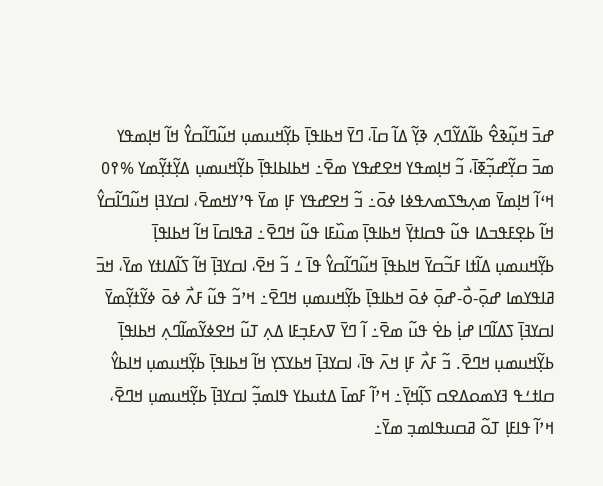ߝߏ߫ ߞߎ߲߬ߢߐ߮ ߕߊ߬ߡߌ߬ߣߍ߲ ߢߌ߲߬ ߡߊ߬ ߛߊ߫، ߣߌ߫ ߞߕߊߟߊ߲߫ ߕߌ߲߬ߞߎߘߎ߲ ߞߎ߬ߣߊ߬ߛߌ߮ ߞߊ߬ ߞߊ߲ߘߟߌ ߘߏ߫ ߛߌ߲߬ߝߏ߲߬ߧߊ߫، ߏ߬ ߞߊ߲ߘߟߌ ߞߐߝߟߌ ߘߐ߫߸ ߞߕߊߕߊߟߊ߲߫ ߕߌ߲߬ߞߎߘߎ߲ ߡߌ߲߬ߙߌ߲߬ߘߌ %߉߀ ߞߵߊ߬ ߞߊ߲ߘߌ߫ ߘߍ߲ߒߖߘߍߟߦߊ ߦߋ߫߸ ߏ߬ ߞߐߝߟߌ ߓߊ߲ ߘߌ߫ ߟߴߌߞߘߐ߫، ߊߛߌߔߊ߲ ߞߎ߬ߣߊ߬ߛߌ߮ ߞߊ߬ ߕߐ߲ߓߟߏߡߊ ߟߎ߬ ߟߛߊߙߌ߲߫ ߞߕߊߟߊ߲߫ ߘߎ߰ߓߊ ߟߎ߬ ߞߣߐ߫߸ ߥߟߊߛߊ߫ ߞߊ߬ ߞߕߊߟߊ߲߫ ߕߌ߲߬ߞߎߘߎ߲ ߡߊ߬ߙߊ ߓߏ߬ߛߌ߫ ߞߊߕߟߊ߲߫ ߞߎ߬ߣߊ߬ߛߌ߮ ߟߊ߫ ߑ ߏ߬ ߞߐ߫، ߊߛߌߔߊ߲߫ ߞߊ߬ ߖߊ߬ߡߊߙߌ ߘߌ߫، ߞߏ߫ ߥߊߟߌߘߊ ߝߋ߲߫-ߋ߯-ߝߋ߲߫ ߦߋ߫ ߞߕߊߟߊ߲߫ ߕߌ߲߬ߞߎߘߎ߲ ߞߣߐ߫߸ ߞߴߏ߬ ߟߎ߬ ߓߍ߯ ߦߋ߫ ߦߌ߬ߙߌ߲߬ߘߌ߫ ߊߛߌߔߊ߲߫ ߖߡߊ߬ߣߊ ߝߊ߲߭ ߕߐ߭ ߟߎ߬ ߘߐ߫߸ ߊ߬ ߣߌ߫ ߜߍߓߏ߲ߓߊ ߡߍ߲ ߠߎ߬ ߞߐߦߌ߬ߘߊ߬ߣߍ߲ ߞߕߊߟߊ߲߫ ߕߌ߲߬ߞߎߘߎ߲ ߞߣߐ߫. ߏ߬ ߓߍ߯ ߓߊ߲ ߞߍ߫ ߟߊ߫، ߊߛߌߔߊ߲߫ ߞߕߌߖߌ߲ ߞߊ߬ ߞߕߊߟߊ߲߫ ߕߌ߲߬ߞߎߘߎ߲ ߞߊߕߌ߮ ߛߊߙߑߟ ߔߌߘߋߡߐߛ ߖߊ߲߬ߞߌ߲߫߸ ߞߴߊ߬ ߓߘߊ߫ ߡߙߎߕߌ ߟߊߘߏ߲߬ ߊߛߌߔߊ߲߫ ߕߌ߲߬ߞߎߘߎ߲ ߞߣߐ߫، ߞߴߊ߬ ߟߊߓߊ߲ ߠߋ߬ ߥߛߎߟߊߘߏ߲ ߘߌ߫߸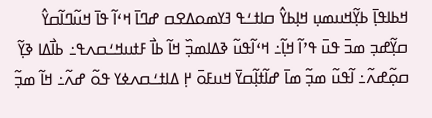ߞߕߊߟߊ߲߫ ߕߌ߲߬ߞߎߘߎ߲ ߞߊ߲ߕߌ߮ ߛߊߙߑߟ ߔߌߘߋߡߐߛ ߝߣߊ߫ ߞߵߊ߬ ߟߊ߫ ߞߎ߬ߣߊ߬ߛߌ߮ ߛߌ߲߬ߝߏ߲ ߘߏ߫ ߟߎ߫ ߟߴߊ߬ ߞߊ߲߬߸ ߞߵߊ߬ߟߎ߬ ߢߡߊߘߏ߲߰ ߞߊ߬ ߕߊ߯ ߓߙߎߞߑߛߍߟ߸ ߕߊ߯ߡߊ ߢߌ߲߬ ߛߋ߲߬ߝߍ߬߸ ߊ߬ߟߎ߬ ߘߏ߲߬ ߘߊ߫ ߝߊ߬ߙߊ߲߬ߛߌ߫ ߞߎߓߋ߫ ߂߲ ߡߊߙߑߛߍߦߌ ߟߋ߬ ߝߍ߬߸ ߞߊ߬ ߘߏ߲߬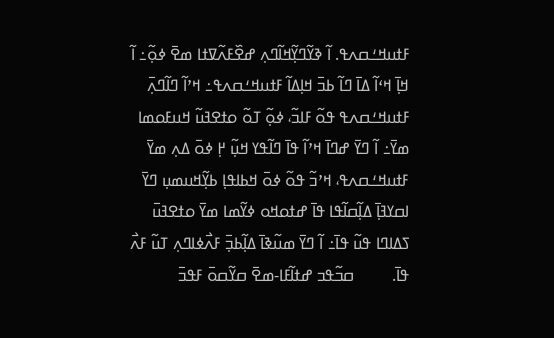ߓߙߎߞߑߛߍߟ. ߊ߬ ߢߌ߬ߣߌ߲߬ߞߊ߬ߣߍ߲ ߝߐ߰ߓߍ߬ߜߙߊ ߘߐ߫ ߦߋ߲߬߸ ߊ߬ ߞߊ߲߫ ߞߵߊ߬ ߡߊ߫ ߣߊ߬ ߕߏ߫ ߞߊ߲ߡߊ߬ ߓߙߎߞߑߛߍߟ߸ ߞߴߊ߬ ߣߊ߬ߣߍ߲߫ ߓߙߎߞߑߛߍߟ ߟߋ߬ ߓߊߏ߬، ߦߋ߲߬ ߠߋ߬ ߋߙߐߔߎ߬ ߞߎߓߋߘߊ ߘߌ߫߸ ߊ߬ ߣߌ߫ ߝߣߊ߫ ߞߴߊ߬ ߟߊ߫ ߣߊ߬ߟߌ ߞߎ߲߬ ߂߲ ߦߋ߫ ߡߍ߲ ߘߌ߫ ߓߙߎߞߑߛߍߟ، ߞߴߏ߬ ߟߋ߬ ߦߋ߫ ߞߕߊߟߊ߲ ߕߌ߲߬ߞߎߘߎ߲ ߣߌ߫ ߊߛߌߔߊ߲߫ ߡߊ߲߬ߛߊ߬ߟߊ ߟߊ߫ ߝߙߋߞߋ ߦߌ߬ߘߊ ߘߌ߫ ߋߙߐߔߎ߫ ߖߡߊߣߊ ߟߎ߬ ߟߊ߫߸ ߊ߬ ߣߌ߫ ߘߎ߬ߢߊ߫ ߡߊ߲߬ߕߏ߲߫ ߓߍ߯ߦߊߣߍ߲ ߠߎ߬ ߓߍ߯ ߟߊ߫.         ߛߏ߬ߟߏ ߝߙߊ߬ߓߊ-ߘߐ߫ ߛߌ߬ߛߋ߫ ߓߟߏ߫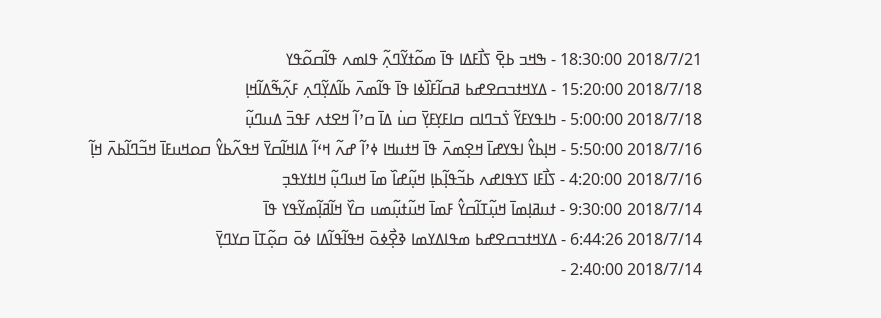2018/7/21 18:30:00 - ߒߞߏ ߕߐ߲߫ ߖߊ߯ߓߡߊ ߟߊ߫ ߘߋ߬ߙߌ߬ߣߍ߲߬ ߟߊߘߍ ߟߊ߬ߛߋ߬ߟߌ
2018/7/18 15:20:00 - ߡߌߞߙߏߛߐߝߕ ߥߛߊ߬ߓߊ߰ߦߊ ߟߊ߫ ߟߊ߬ߘߍ߫ ߕߊ߬ߡߌ߲߬ߣߍ߲ ߓߍ߲߬ߒ߬ߡߊ߬ߞߊ߲
2018/7/18 5:00:00 - ߤߊߟߌߓߌ߬ ߖ߭ߏߣߊߛ ߛߊߓߌ߲ߓߌ߲߫ ߛߎ߭ ߡߊ߫ ߛߴߊ߬ ߞߐߙߍ ߓߟߏ߫ ߡߎߣߎ߲߬
2018/7/16 5:50:00 - ߞߊ߲ߕߌ߮ ߊߟߌߝߊ߫ ߞߐ߲ߘߍ߫ ߟߊ߫ ߞߙߎߞߊ ߦߴߊ߬ ߝߍ߬ ߞߵߊ߬ ߡߊߞߊ߬ߛߌ߫ ߞߟߍ߬ߕߌ߮ ߛߋߞߎߓߊ߫ ߞߏ߬ߣߊ߬ߕߍ߫ ߞߊ߲߬
2018/7/16 4:20:00 - ߖߊ߯ߓߊ ߖߌߟߊߝߍ ߕߏ߬ߟߊ߲߬ߕߊ߲ ߞߎ߲߬ߝߊ߰ ߘߊ߫ ߞߎߣߎ߲߬ ߞߊߙߌߟߏ߲
2018/7/14 9:30:00 - ߙߎߥߊ߲ߘߊ߫ ߞߎ߲߬ߠߊ߬ߛߌ߮ ߓߘߊ߫ ߞߎ߬ߙߎ߲߬ߘߎ ߛߌ߰ ߞߊ߬ߥߊ߲߬ߘߌ߬ߟߌ ߟߊ߫
2018/7/14 6:44:26 - ߡߌߞߙߏߛߐߝߕ ߘߟߊߡߌߘߊ ߢߐ߲߯ߦߋ߫ ߞߟߊ߬ߟߊ߬ߡߊ ߦߋ߫ ߛߋ߲߬ߠߊ߫ ߛߌߣߌ߲߫
2018/7/14 2:40:00 -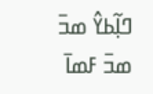ߣߊ߲߬ߕߌ߮ ߘߏ߫ ߘߏ߫ ߓߘߊ߫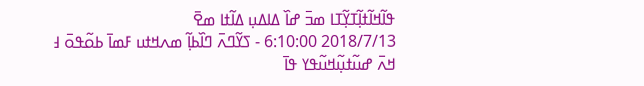ߟߊ߬ߞߊ߬ߙߊ߲߬ߠߌ߲߬ߠߊ ߘߏ߫ ߝߊ߰ ߡߊߡߎ߲ ߡߊ߬ߙߊ ߘߐ߫
2018/7/13 6:10:00 - ߖߌ߬ߣߍ߫ ߣߊ߰ߕߊ߲߬ ߘߍߞߙߎ ߓߘߊ߫ ߕߋ߬ߟߋ߫ ߃ ߞߍ߫ ߝߎ߬ߙߎ߲߬ߞߎ߬ߟߌ ߟߊ߫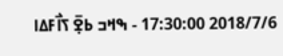2018/7/6 17:30:00 - ߒߞߏ ߕߐ߲߫ ߖߊ߯ߓߡߊ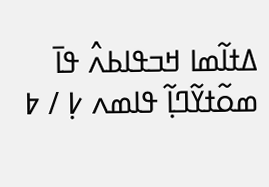ߡߙߊ߬ߘߊ ߞߏߟߊߕߍ߮ ߟߊ߫ ߘߋ߬ߙߌ߬ߣߊ߲߬ ߟߊߘߍ ߇߲ / ߈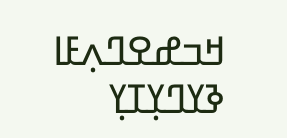ߞߏߝߐߣߍ߲ߓߊ
ߢߌߣߌ߲ߠߌ߲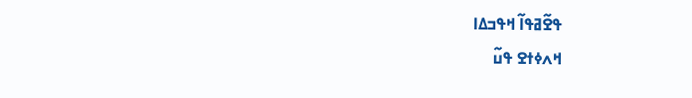ߟߐ߬ߥߟߊ߬ ߞߟߏߡߊ
ߞߍߦߙߐ ߟߎ߬